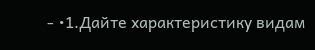- •1.Дайте характеристику видам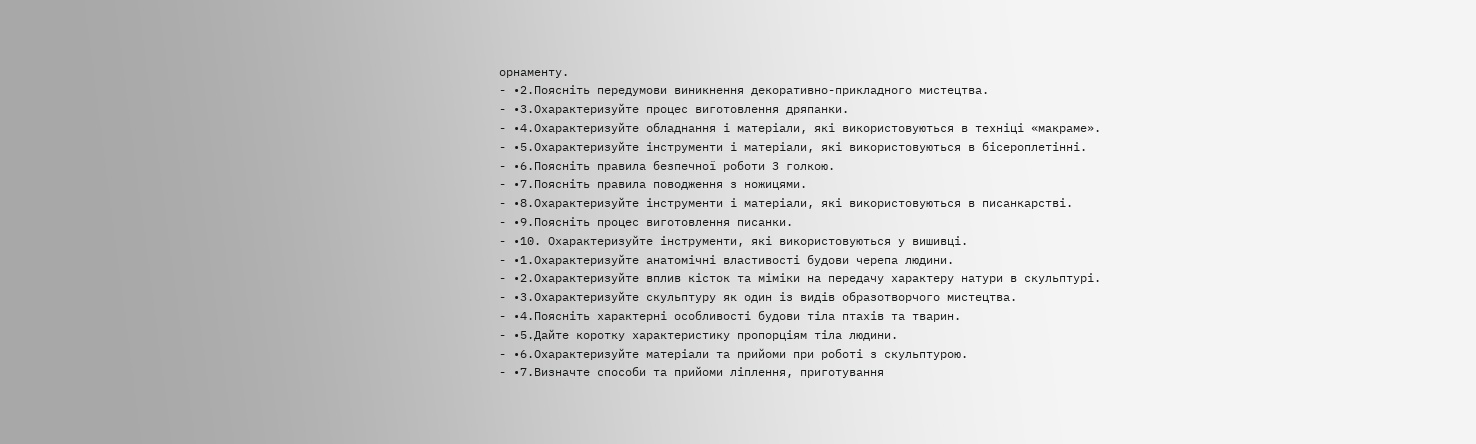орнаменту.
- •2.Поясніть передумови виникнення декоративно-прикладного мистецтва.
- •3.Охарактеризуйте процес виготовлення дряпанки.
- •4.Охарактеризуйте обладнання і матеріали, які використовуються в техніці «макраме».
- •5.Охарактеризуйте інструменти і матеріали, які використовуються в бісероплетінні.
- •6.Поясніть правила безпечної роботи 3 голкою.
- •7.Поясніть правила поводження з ножицями.
- •8.Охарактеризуйте інструменти і матеріали, які використовуються в писанкарстві.
- •9.Поясніть процес виготовлення писанки.
- •10. Охарактеризуйте інструменти, які використовуються у вишивці.
- •1.Охарактеризуйте анатомічні властивості будови черепа людини.
- •2.Охарактеризуйте вплив кісток та міміки на передачу характеру натури в скульптурі.
- •3.Охарактеризуйте скульптуру як один із видів образотворчого мистецтва.
- •4.Поясніть характерні особливості будови тіла птахів та тварин.
- •5.Дайте коротку характеристику пропорціям тіла людини.
- •6.Охарактеризуйте матеріали та прийоми при роботі з скульптурою.
- •7.Визначте способи та прийоми ліплення, приготування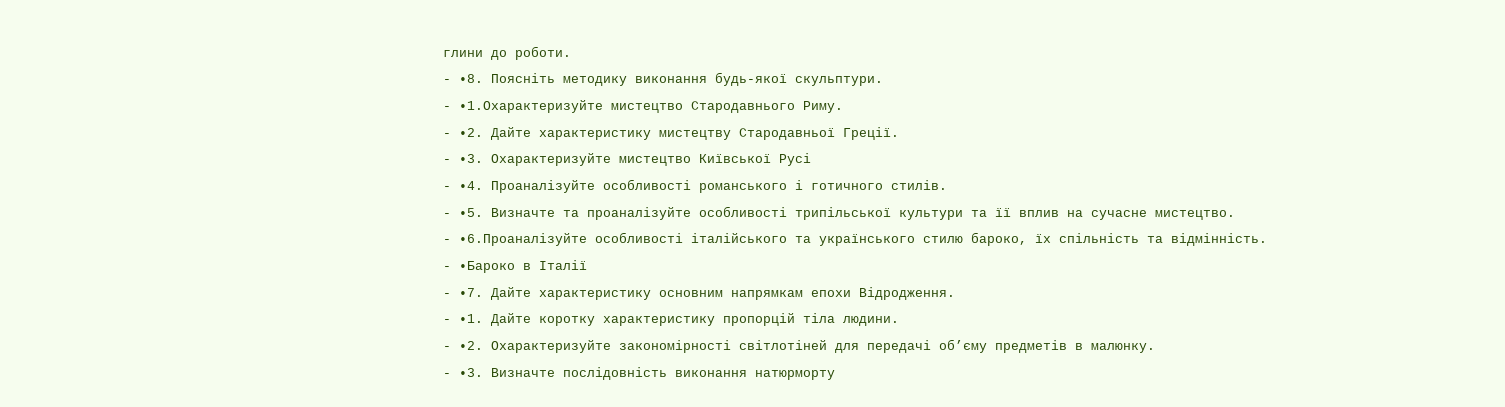глини до роботи.
- •8. Поясніть методику виконання будь-якої скульптури.
- •1.Охарактеризуйте мистецтво Стародавнього Риму.
- •2. Дайте характеристику мистецтву Стародавньої Греції.
- •3. Охарактеризуйте мистецтво Київської Русі
- •4. Проаналізуйте особливості романського і готичного стилів.
- •5. Визначте та проаналізуйте особливості трипільської культури та її вплив на сучасне мистецтво.
- •6.Проаналізуйте особливості італійського та українського стилю бароко, їх спільність та відмінність.
- •Бароко в Італії
- •7. Дайте характеристику основним напрямкам епохи Відродження.
- •1. Дайте коротку характеристику пропорцій тіла людини.
- •2. Охарактеризуйте закономірності світлотіней для передачі об’єму предметів в малюнку.
- •3. Визначте послідовність виконання натюрморту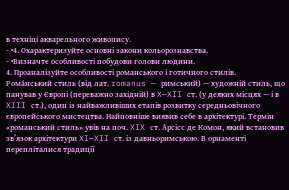в техніці акварельного живопису.
- •4. Охарактеризуйте основні закони кольорознавства.
- •Визначте особливості побудови голови людини.
4. Проаналізуйте особливості романського і готичного стилів.
Рома́нський стиль (від лат. romanus — римський) — художній стиль, що панував у Європі (переважно західній) в X—XII ст. (у деяких місцях — і в XIII ст.), один із найважливіших етапів розвитку середньовічного європейського мистецтва. Найповніше виявив себе в архітектурі. Термін «романський стиль» увів на поч. XIX ст. Арсісс де Комон, який встановив зв’язок архітектури XI—XII ст. із давньоримською. В орнаменті перепліталися традиції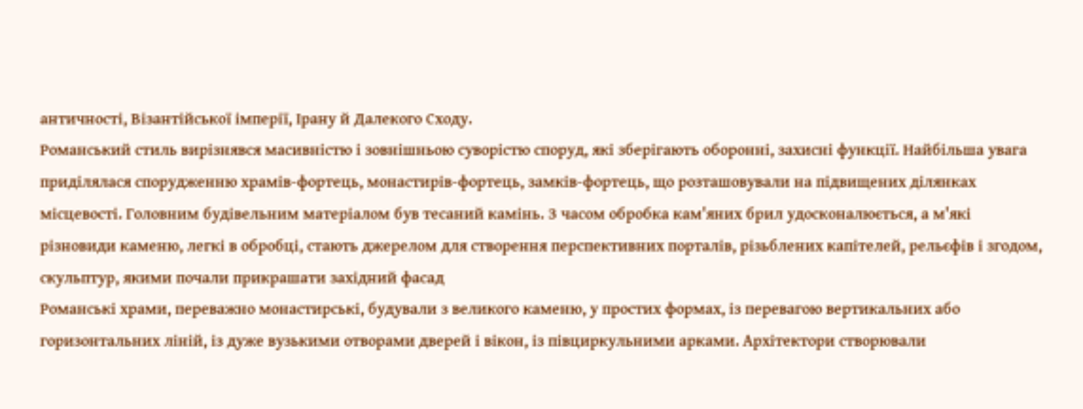античності, Візантійської імперії, Ірану й Далекого Сходу.
Романський стиль вирізнявся масивністю і зовнішньою суворістю споруд, які зберігають оборонні, захисні функції. Найбільша увага приділялася спорудженню храмів-фортець, монастирів-фортець, замків-фортець, що розташовували на підвищених ділянках місцевості. Головним будівельним матеріалом був тесаний камінь. З часом обробка кам'яних брил удосконалюється, а м'які різновиди каменю, легкі в обробці, стають джерелом для створення перспективних порталів, різьблених капітелей, рельєфів і згодом, скульптур, якими почали прикрашати західний фасад
Романські храми, переважно монастирські, будували з великого каменю, у простих формах, із перевагою вертикальних або горизонтальних ліній, із дуже вузькими отворами дверей і вікон, із півциркульними арками. Архітектори створювали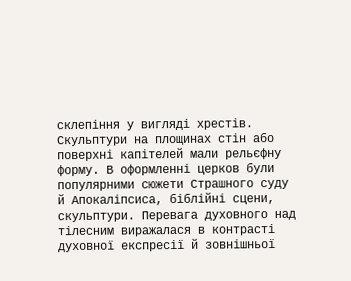склепіння у вигляді хрестів. Скульптури на площинах стін або поверхні капітелей мали рельєфну форму. В оформленні церков були популярними сюжети Страшного суду й Апокаліпсиса, біблійні сцени, скульптури. Перевага духовного над тілесним виражалася в контрасті духовної експресії й зовнішньої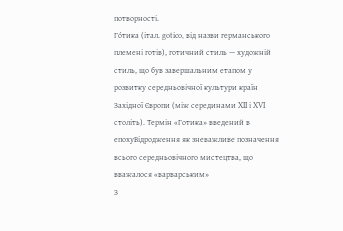потворності.
Го́тика (італ. gotico, від назви германського племені готів), готичний стиль — художній стиль, що був завершальним етапом у розвитку середньовічної культури країн Західної Європи (між серединами XII і XVI століть). Термін «Готика» введений в епохуВідродження як зневажливе позначення всього середньовічного мистецтва, що вважалося «варварським»
З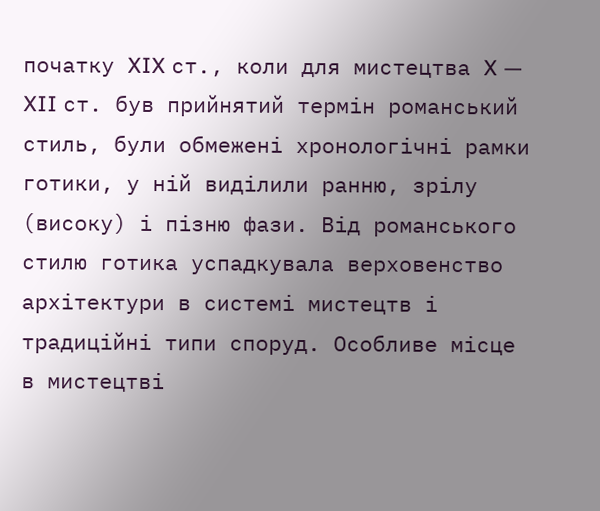початку XIX ст., коли для мистецтва X — XII ст. був прийнятий термін романський стиль, були обмежені хронологічні рамки готики, у ній виділили ранню, зрілу (високу) і пізню фази. Від романського стилю готика успадкувала верховенство архітектури в системі мистецтв і традиційні типи споруд. Особливе місце в мистецтві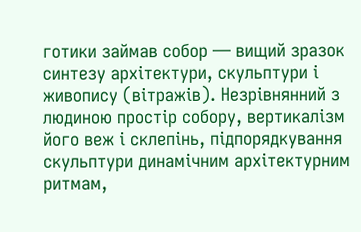готики займав собор — вищий зразок синтезу архітектури, скульптури і живопису (вітражів). Незрівнянний з людиною простір собору, вертикалізм його веж і склепінь, підпорядкування скульптури динамічним архітектурним ритмам,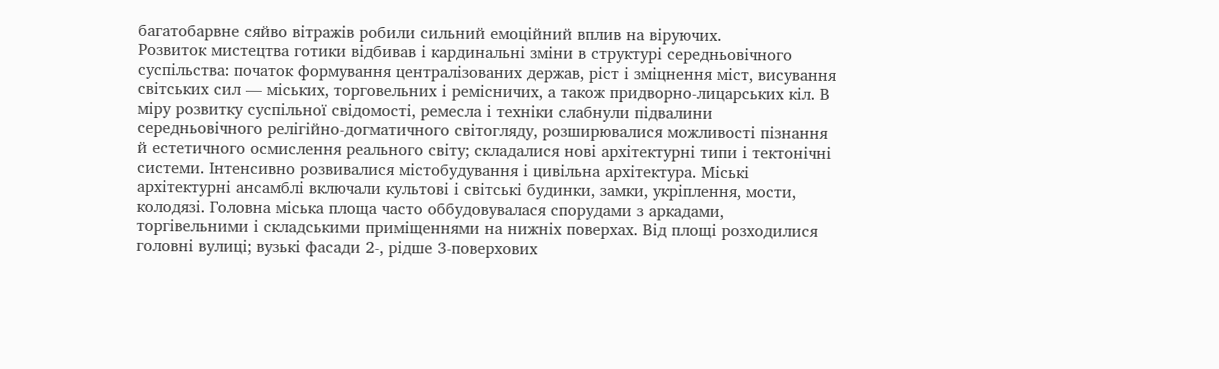багатобарвне сяйво вітражів робили сильний емоційний вплив на віруючих.
Розвиток мистецтва готики відбивав і кардинальні зміни в структурі середньовічного суспільства: початок формування централізованих держав, ріст і зміцнення міст, висування світських сил — міських, торговельних і ремісничих, а також придворно-лицарських кіл. В міру розвитку суспільної свідомості, ремесла і техніки слабнули підвалини середньовічного релігійно-догматичного світогляду, розширювалися можливості пізнання й естетичного осмислення реального світу; складалися нові архітектурні типи і тектонічні системи. Інтенсивно розвивалися містобудування і цивільна архітектура. Міські архітектурні ансамблі включали культові і світські будинки, замки, укріплення, мости, колодязі. Головна міська площа часто оббудовувалася спорудами з аркадами, торгівельними і складськими приміщеннями на нижніх поверхах. Від площі розходилися головні вулиці; вузькі фасади 2-, рідше 3-поверхових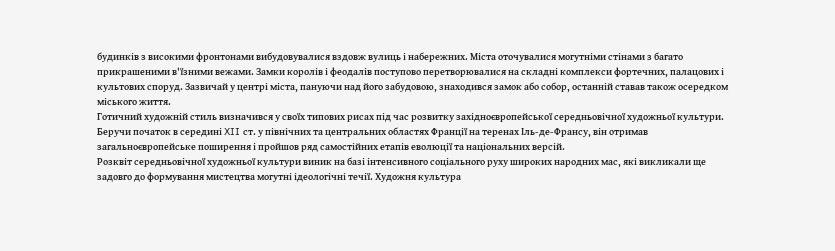будинків з високими фронтонами вибудовувалися вздовж вулиць і набережних. Міста оточувалися могутніми стінами з багато прикрашеними в'їзними вежами. Замки королів і феодалів поступово перетворювалися на складні комплекси фортечних, палацових і культових споруд. Зазвичай у центрі міста, пануючи над його забудовою, знаходився замок або собор, останній ставав також осередком міського життя.
Готичний художній стиль визначився у своїх типових рисах під час розвитку західноєвропейської середньовічної художньої культури. Беручи початок в середині XII ст. у північних та центральних областях Франції на теренах Іль-де-Франсу, він отримав загальноєвропейське поширення і пройшов ряд самостійних етапів еволюції та національних версій.
Розквіт середньовічної художньої культури виник на базі інтенсивного соціального руху широких народних мас, які викликали ще задовго до формування мистецтва могутні ідеологічні течії. Художня культура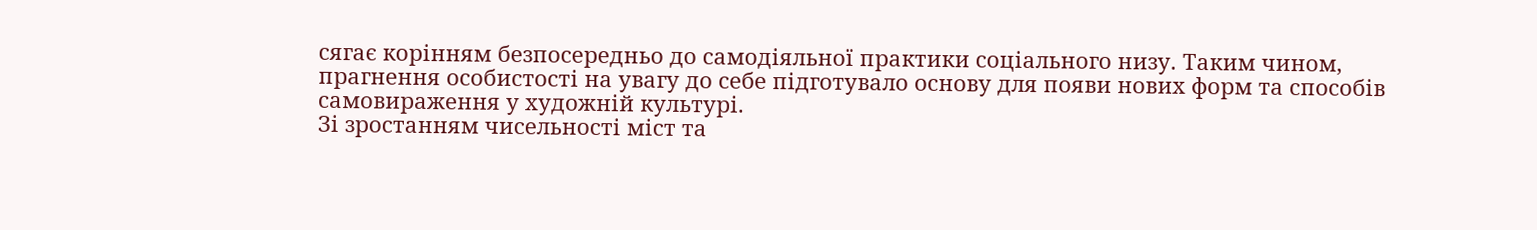сягає корінням безпосередньо до самодіяльної практики соціального низу. Таким чином, прагнення особистості на увагу до себе підготувало основу для появи нових форм та способів самовираження у художній культурі.
Зі зростанням чисельності міст та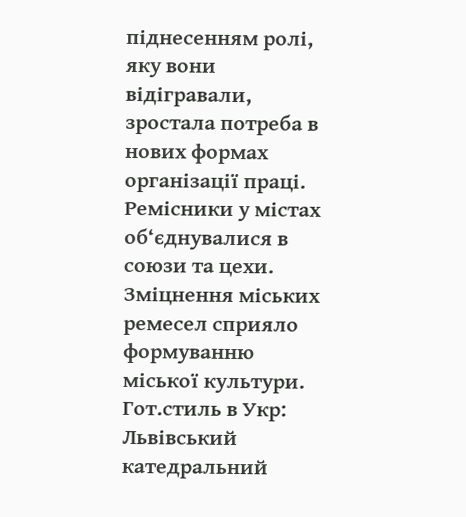піднесенням ролі, яку вони відігравали, зростала потреба в нових формах організації праці. Ремісники у містах об‘єднувалися в союзи та цехи. Зміцнення міських ремесел сприяло формуванню міської культури.
Гот.стиль в Укр: Львівський катедральний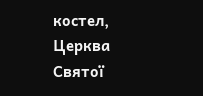костел, Церква Святої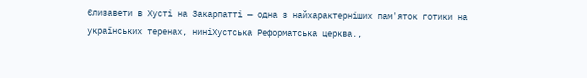Єлизавети в Хусті на Закарпатті — одна з найхарактерніших пам'яток готики на українських теренах, ниніХустська Реформатська церква.,